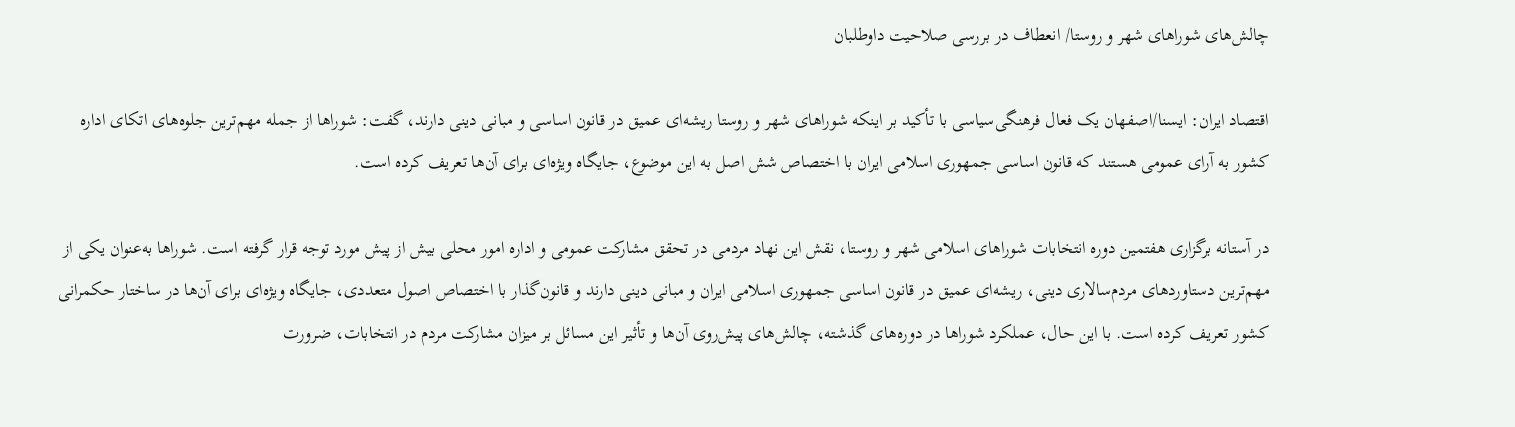چالش‌های شوراهای شهر و روستا/ انعطاف در بررسی صلاحیت‌ داوطلبان

اقتصاد ایران: ایسنا/اصفهان یک فعال فرهنگی‌سیاسی با تأکید بر اینکه شوراهای شهر و روستا ریشه‌ای عمیق در قانون اساسی و مبانی دینی دارند، گفت: شوراها از جمله مهم‌ترین جلوه‌های اتکای اداره کشور به آرای عمومی هستند که قانون اساسی جمهوری اسلامی ایران با اختصاص شش اصل به این موضوع، جایگاه ویژه‌ای برای آن‌ها تعریف کرده است.

در آستانه برگزاری هفتمین دوره انتخابات شوراهای اسلامی شهر و روستا، نقش این نهاد مردمی در تحقق مشارکت عمومی و اداره امور محلی بیش از پیش مورد توجه قرار گرفته است. شوراها به‌عنوان یکی از مهم‌ترین دستاوردهای مردم‌سالاری دینی، ریشه‌ای عمیق در قانون اساسی جمهوری اسلامی ایران و مبانی دینی دارند و قانون‌گذار با اختصاص اصول متعددی، جایگاه ویژه‌ای برای آن‌ها در ساختار حکمرانی کشور تعریف کرده است. با این حال، عملکرد شوراها در دوره‌های گذشته، چالش‌های پیش‌روی آن‌ها و تأثیر این مسائل بر میزان مشارکت مردم در انتخابات، ضرورت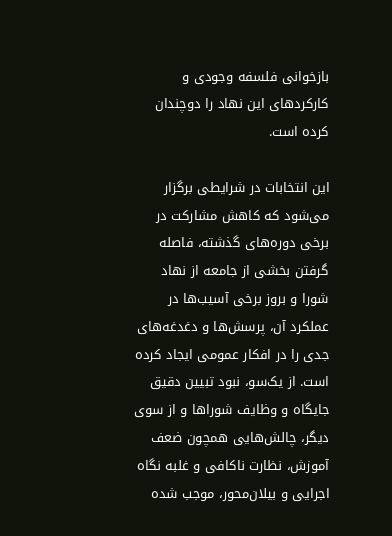بازخوانی فلسفه وجودی و کارکردهای این نهاد را دوچندان کرده است.

این انتخابات در شرایطی برگزار می‌شود که کاهش مشارکت در برخی دوره‌های گذشته، فاصله گرفتن بخشی از جامعه از نهاد شورا و بروز برخی آسیب‌ها در عملکرد آن، پرسش‌ها و دغدغه‌های جدی را در افکار عمومی ایجاد کرده است. از یک‌سو، نبود تبیین دقیق جایگاه و وظایف شوراها و از سوی دیگر، چالش‌هایی همچون ضعف آموزش، نظارت ناکافی و غلبه نگاه اجرایی و بیلان‌محور، موجب شده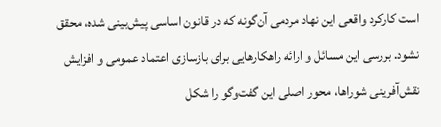است کارکرد واقعی این نهاد مردمی آن‌گونه که در قانون اساسی پیش‌بینی شده، محقق نشود. بررسی این مسائل و ارائه راهکارهایی برای بازسازی اعتماد عمومی و افزایش نقش‌آفرینی شوراها، محور اصلی این گفت‌وگو را شکل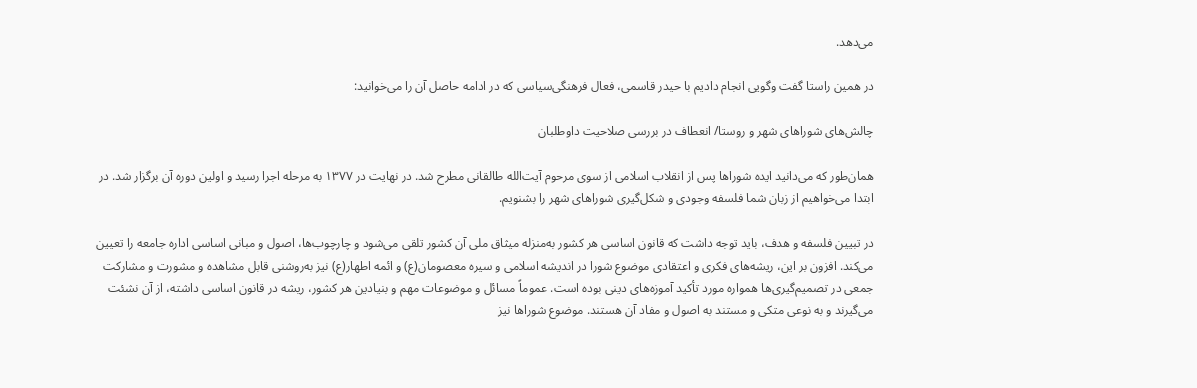می‌دهد.

در همین راستا گفت وگویی انجام دادیم با حیدر قاسمی، فعال فرهنگی‌سیاسی که در ادامه حاصل آن را می‌خوانید:

چالش‌های شوراهای شهر و روستا/ انعطاف در بررسی صلاحیت‌ داوطلبان

همان‌طور که می‌دانید ایده شوراها پس از انقلاب اسلامی از سوی مرحوم آیت‌الله طالقانی مطرح شد. در نهایت در ۱۳۷۷ به مرحله اجرا رسید و اولین دوره آن برگزار شد. در ابتدا می‌خواهیم از زبان شما فلسفه وجودی و شکل‌گیری شوراهای شهر را بشنویم.

در تبیین فلسفه و هدف، باید توجه داشت که قانون اساسی هر کشور به‌منزله میثاق ملی آن کشور تلقی می‌شود و چارچوب‌ها، اصول و مبانی اساسی اداره جامعه را تعیین می‌کند. افزون بر این، ریشه‌های فکری و اعتقادی موضوع شورا در اندیشه اسلامی و سیره معصومان(ع) و ائمه اطهار(ع) نیز به‌روشنی قابل مشاهده و مشورت و مشارکت جمعی در تصمیم‌گیری‌ها همواره مورد تأکید آموزه‌های دینی بوده است. عموماً مسائل و موضوعات مهم و بنیادین هر کشور، ریشه در قانون اساسی داشته، از آن نشئت می‌گیرند و به نوعی متکی و مستند به اصول و مفاد آن هستند. موضوع شوراها نیز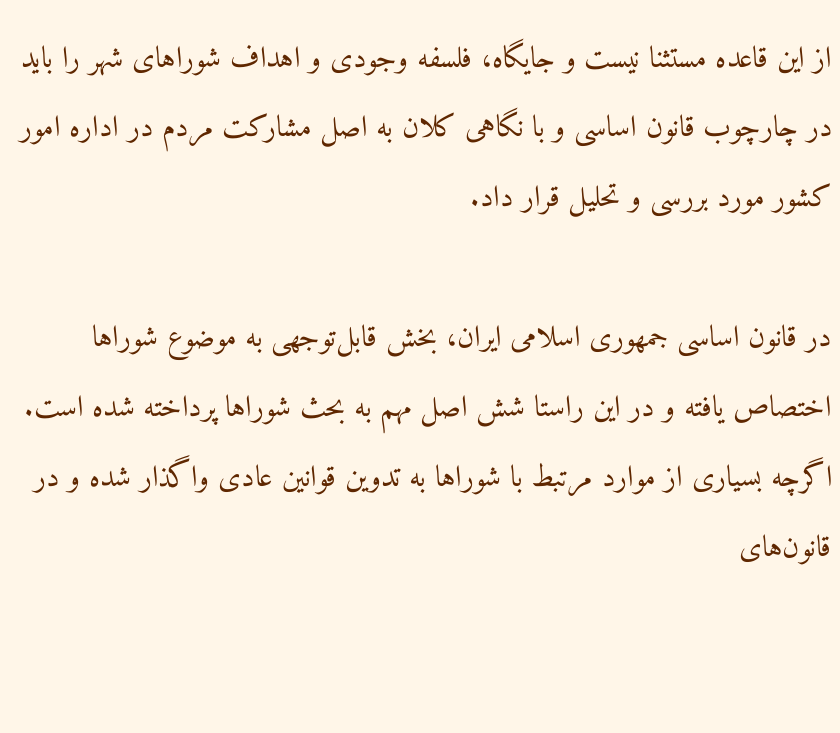از این قاعده مستثنا نیست و جایگاه، فلسفه وجودی و اهداف شوراهای شهر را باید در چارچوب قانون اساسی و با نگاهی کلان به اصل مشارکت مردم در اداره امور کشور مورد بررسی و تحلیل قرار داد.

در قانون اساسی جمهوری اسلامی ایران، بخش قابل‌توجهی به موضوع شوراها اختصاص یافته و در این راستا شش اصل مهم به بحث شوراها پرداخته شده است. اگرچه بسیاری از موارد مرتبط با شوراها به تدوین قوانین عادی واگذار شده و در قانون‌های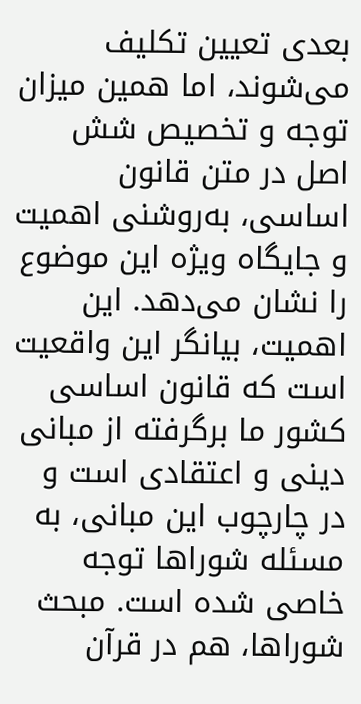بعدی تعیین تکلیف می‌شوند، اما همین میزان توجه و تخصیص شش اصل در متن قانون اساسی، به‌روشنی اهمیت و جایگاه ویژه این موضوع را نشان می‌دهد. این اهمیت، بیانگر این واقعیت است که قانون اساسی کشور ما برگرفته از مبانی دینی و اعتقادی است و در چارچوب این مبانی، به مسئله شوراها توجه خاصی شده است. مبحث شوراها، هم در قرآن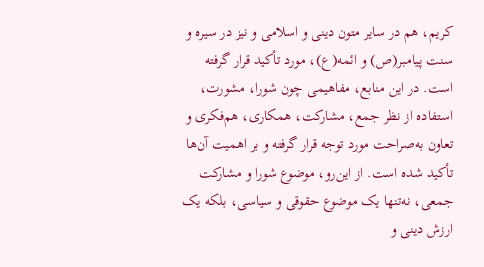کریم، هم در سایر متون دینی و اسلامی و نیز در سیره و سنت پیامبر(ص) و ائمه(ع)، مورد تأکید قرار گرفته است. در این منابع، مفاهیمی چون شورا، مشورت، استفاده از نظر جمع، مشارکت، همکاری، هم‌فکری و تعاون به‌صراحت مورد توجه قرار گرفته و بر اهمیت آن‌ها تأکید شده است. از این‌رو، موضوع شورا و مشارکت جمعی، نه‌تنها یک موضوع حقوقی و سیاسی، بلکه یک ارزش دینی و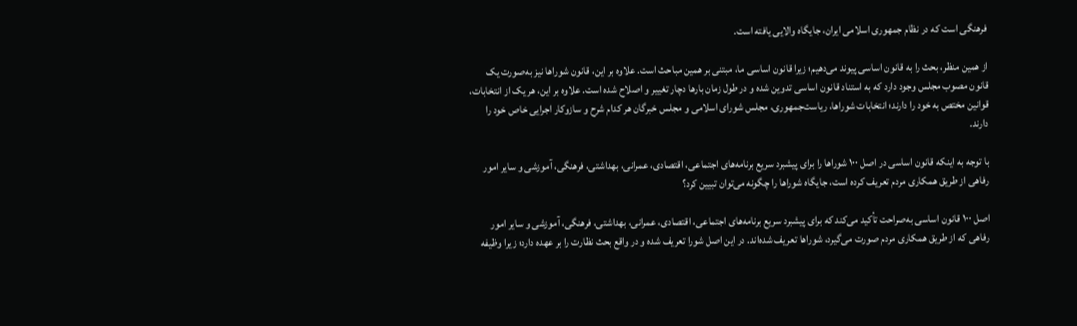فرهنگی است که در نظام جمهوری اسلامی ایران، جایگاه والایی یافته است.

از همین منظر، بحث را به قانون اساسی پیوند می‌دهیم؛ زیرا قانون اساسی ما، مبتنی بر همین مباحث است. علاوه بر این، قانون شوراها نیز به‌صورت یک قانون مصوب مجلس وجود دارد که به استناد قانون اساسی تدوین شده و در طول زمان بارها دچار تغییر و اصلاح شده است. علاوه بر این، هر یک از انتخابات، قوانین مختص به خود را دارند؛ انتخابات شوراها، ریاست‌جمهوری، مجلس شورای اسلامی و مجلس خبرگان هر کدام شرح و سازوکار اجرایی خاص خود را دارند.

با توجه به اینکه قانون اساسی در اصل ۱۰۰ شوراها را برای پیشبرد سریع برنامه‌های اجتماعی، اقتصادی، عمرانی، بهداشتی، فرهنگی، آموزشی و سایر امور رفاهی از طریق همکاری مردم تعریف کرده است، جایگاه شوراها را چگونه می‌توان تبیین کرد؟

اصل ۱۰۰ قانون اساسی به‌صراحت تأکید می‌کند که برای پیشبرد سریع برنامه‌های اجتماعی، اقتصادی، عمرانی، بهداشتی، فرهنگی، آموزشی و سایر امور رفاهی که از طریق همکاری مردم صورت می‌گیرد، شوراها تعریف شده‌اند. در این اصل شورا تعریف شده و در واقع بحث نظارت را بر عهده دارد؛ زیرا وظیفه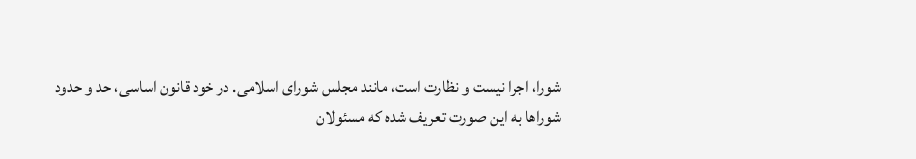شورا، اجرا نیست و نظارت است، مانند مجلس شورای اسلامی. در خود قانون اساسی، حد و حدود شوراها به این صورت تعریف شده که مسئولان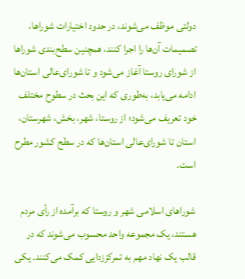دولتی موظف می‌شوند، در حدود اختیارات شوراها، تصمیمات آن‌ها را اجرا کنند، همچنین سطح‌بندی شوراها از شورای روستا آغاز می‌شود و تا شورای‌عالی استان‌ها ادامه می‌یابد، به‌طوری که این بحث در سطوح مختلف خود تعریف می‌شود؛ از روستا، شهر، بخش، شهرستان، استان تا شورای‌عالی استان‌ها که در سطح کشور مطرح است.

شوراهای اسلامی شهر و روستا که برآمده از رأی مردم هستند، یک مجموعه واحد محسوب می‌شوند که در قالب یک نهاد مهم به تمرکززدایی کمک می‌کنند. یکی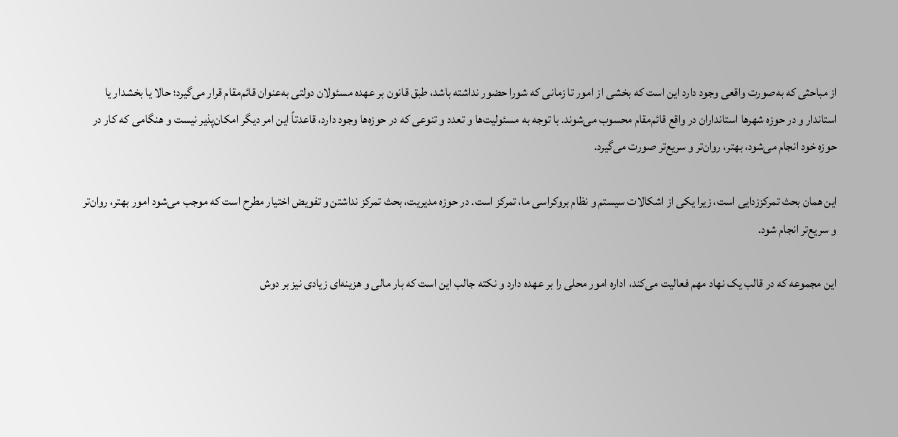از مباحثی که به‌صورت واقعی وجود دارد این است که بخشی از امور تا زمانی که شورا حضور نداشته باشد، طبق قانون بر عهده مسئولان دولتی به‌عنوان قائم‌مقام قرار می‌گیرد؛ حالا یا بخشدار یا استاندار و در حوزه شهرها استانداران در واقع قائم‌مقام محسوب می‌شوند. با توجه به مسئولیت‌ها و تعدد و تنوعی که در حوزه‌ها وجود دارد، قاعدتاً این امر دیگر امکان‌پذیر نیست و هنگامی که کار در حوزه خود انجام می‌شود، بهتر، روان‌تر و سریع‌تر صورت می‌گیرد.

این همان بحث تمرکززدایی است، زیرا یکی از اشکالات سیستم و نظام بروکراسی ما، تمرکز است. در حوزه مدیریت، بحث تمرکز نداشتن و تفویض اختیار مطرح است که موجب می‌شود امور بهتر، روان‌تر و سریع‌تر انجام شود.

این مجموعه که در قالب یک نهاد مهم فعالیت می‌کند، اداره امور محلی را بر عهده دارد و نکته جالب این است که بار مالی و هزینه‌ای زیادی نیز بر دوش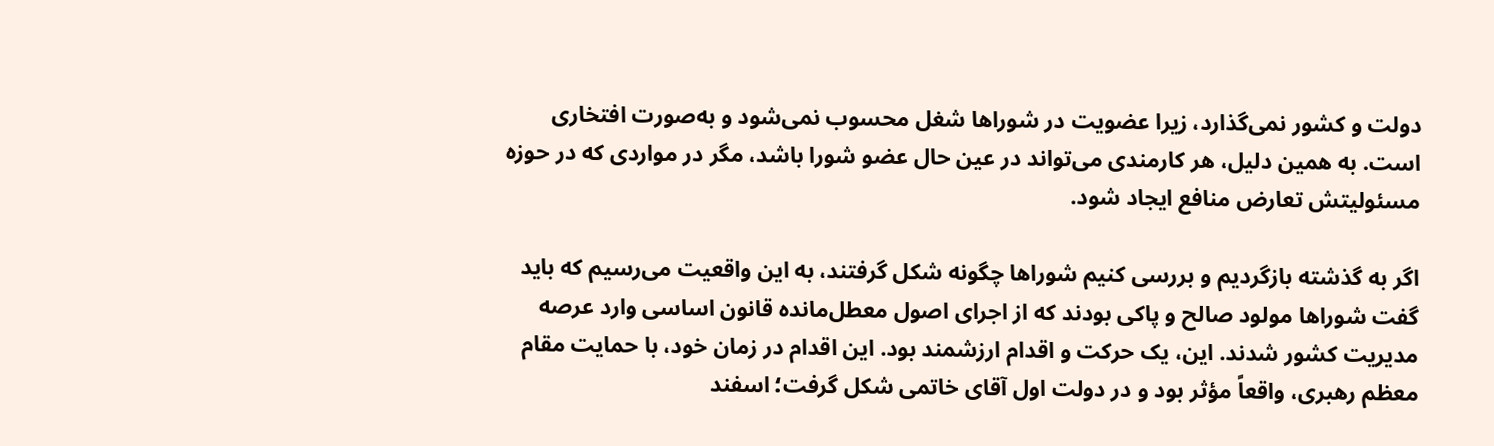دولت و کشور نمی‌گذارد، زیرا عضویت در شوراها شغل محسوب نمی‌شود و به‌صورت افتخاری است. به همین دلیل، هر کارمندی می‌تواند در عین حال عضو شورا باشد، مگر در مواردی که در حوزه مسئولیتش تعارض منافع ایجاد شود.

اگر به گذشته بازگردیم و بررسی کنیم شوراها چگونه شکل گرفتند، به این واقعیت می‌رسیم که باید گفت شوراها مولود صالح و پاکی بودند که از اجرای اصول معطل‌مانده قانون اساسی وارد عرصه مدیریت کشور شدند. این، یک حرکت و اقدام ارزشمند بود. این اقدام در زمان خود، با حمایت مقام معظم رهبری، واقعاً مؤثر بود و در دولت اول آقای خاتمی شکل گرفت؛ اسفند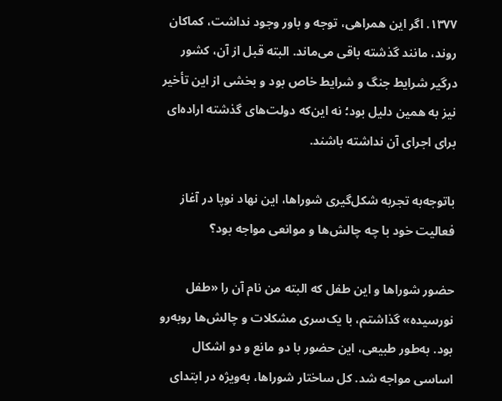۱۳۷۷. اگر این همراهی، توجه و باور وجود نداشت، کماکان روند، مانند گذشته باقی می‌ماند. البته قبل از آن، کشور درگیر شرایط جنگ و شرایط خاص بود و بخشی از این تأخیر نیز به همین دلیل بود؛ نه این‌که دولت‌های گذشته اراده‌ای برای اجرای آن نداشته باشند.

باتوجه‌به تجربه شکل‌گیری شوراها، این نهاد نوپا در آغاز فعالیت خود با چه چالش‌ها و موانعی مواجه بود؟

حضور شوراها و این طفل که البته من نام آن را «طفل نورسیده» گذاشتم، با یک‌سری مشکلات و چالش‌ها روبه‌رو بود. به‌طور طبیعی، این حضور با دو مانع و دو اشکال اساسی مواجه شد. کل ساختار شوراها، به‌ویژه در ابتدای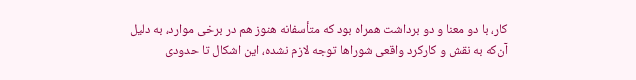کار، با دو معنا و دو برداشت همراه بود که متأسفانه هنوز هم در برخی موارد، به دلیل آن‌که به نقش و کارکرد واقعی شوراها توجه لازم نشده، این اشکال تا حدودی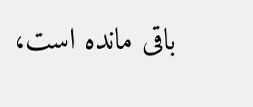باقی مانده است،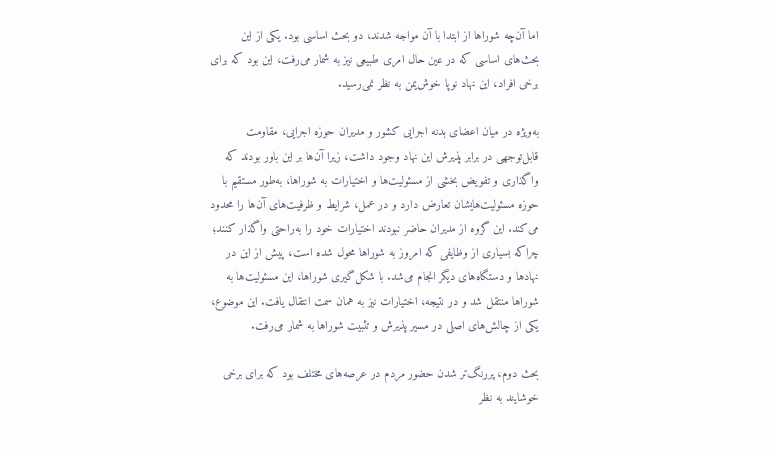اما آن‌چه شوراها از ابتدا با آن مواجه شدند، دو بحث اساسی بود. یکی از این بحث‌های اساسی که در عین حال امری طبیعی نیز به شمار می‌رفت، این بود که برای برخی افراد، این نهاد نوپا خوش‌یمن به نظر نمی‌رسید.

به‌ویژه در میان اعضای بدنه اجرایی کشور و مدیران حوزه اجرایی، مقاومت قابل‌توجهی در برابر پذیرش این نهاد وجود داشت، زیرا آن‌ها بر این باور بودند که واگذاری و تفویض بخشی از مسئولیت‌ها و اختیارات به شوراها، به‌طور مستقیم با حوزه مسئولیت‌هایشان تعارض دارد و در عمل، شرایط و ظرفیت‌های آن‌ها را محدود می‌کند. این گروه از مدیران حاضر نبودند اختیارات خود را به‌راحتی واگذار کنند؛ چراکه بسیاری از وظایفی که امروز به شوراها محول شده است، پیش از این در نهادها و دستگاه‌های دیگر انجام می‌شد. با شکل‌گیری شوراها، این مسئولیت‌ها به شوراها منتقل شد و در نتیجه، اختیارات نیز به همان سمت انتقال یافت. این موضوع، یکی از چالش‌های اصلی در مسیر پذیرش و تثبیت شوراها به شمار می‌رفت.

بحث دوم، پررنگ‌تر شدن حضور مردم در عرصه‌های مختلف بود که برای برخی خوشایند به نظر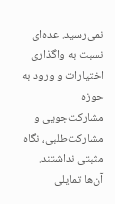نمی‌رسید. عده‌ای نسبت به واگذاری اختیارات و ورود به حوزه مشارکت‌جویی و مشارکت‌طلبی، نگاه مثبتی نداشتند. آن‌ها تمایلی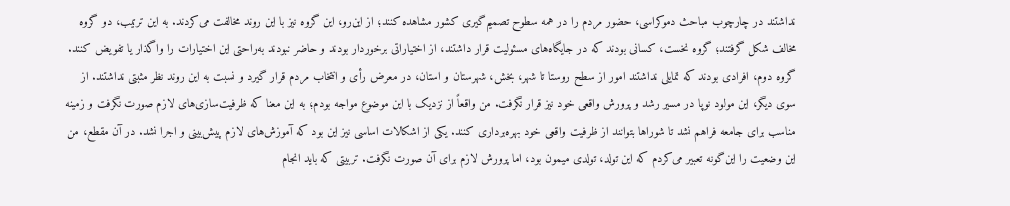نداشتند در چارچوب مباحث دموکراسی، حضور مردم را در همه سطوح تصمیم‌گیری کشور مشاهده کنند؛ از این‌رو، این گروه نیز با این روند مخالفت می‌کردند. به این ترتیب، دو گروه مخالف شکل گرفتند؛ گروه نخست، کسانی بودند که در جایگاه‌های مسئولیت قرار داشتند، از اختیاراتی برخوردار بودند و حاضر نبودند به‌راحتی این اختیارات را واگذار یا تفویض کنند. گروه دوم، افرادی بودند که تمایلی نداشتند امور از سطح روستا تا شهر، بخش، شهرستان و استان، در معرض رأی و انتخاب مردم قرار گیرد و نسبت به این روند نظر مثبتی نداشتند. از سوی دیگر، این مولود نوپا در مسیر رشد و پرورش واقعی خود نیز قرار نگرفت. من واقعاً از نزدیک با این موضوع مواجه بودم؛ به این معنا که ظرفیت‌سازی‌های لازم صورت نگرفت و زمینه مناسب برای جامعه فراهم نشد تا شوراها بتوانند از ظرفیت واقعی خود بهره‌برداری کنند. یکی از اشکالات اساسی نیز این بود که آموزش‌های لازم پیش‌بینی و اجرا نشد. در آن مقطع، من این وضعیت را این‌گونه تعبیر می‌کردم که این تولد، تولدی میمون بود، اما پرورش لازم برای آن صورت نگرفت. تربیتی که باید انجام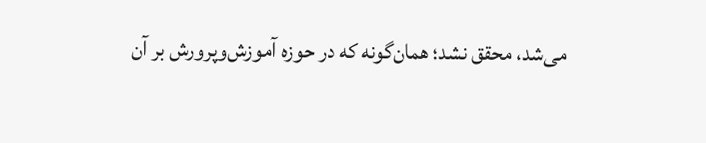می‌شد، محقق نشد؛ همان‌گونه که در حوزه آموزش‌وپرورش بر آن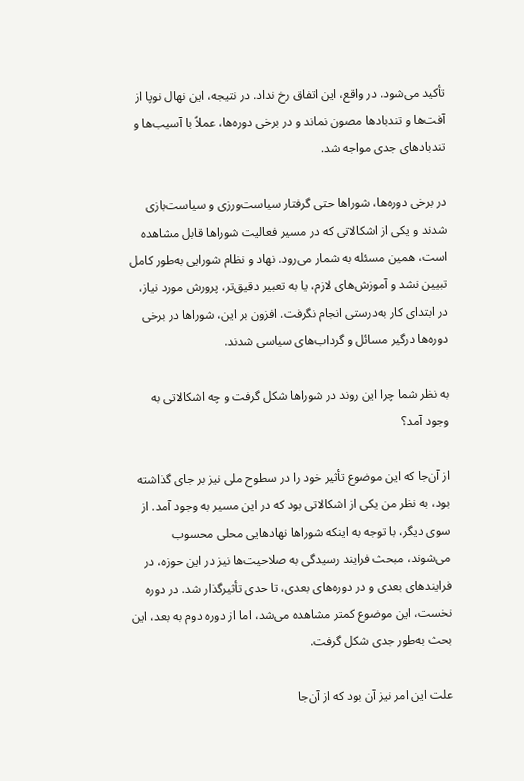تأکید می‌شود. در واقع، این اتفاق رخ نداد. در نتیجه، این نهال نوپا از آفت‌ها و تندبادها مصون نماند و در برخی دوره‌ها، عملاً با آسیب‌ها و تندبادهای جدی مواجه شد.

در برخی دوره‌ها، شوراها حتی گرفتار سیاست‌ورزی و سیاست‌بازی شدند و یکی از اشکالاتی که در مسیر فعالیت شوراها قابل مشاهده است، همین مسئله به شمار می‌رود. نهاد و نظام شورایی به‌طور کامل تبیین نشد و آموزش‌های لازم، یا به تعبیر دقیق‌تر، پرورش مورد نیاز، در ابتدای کار به‌درستی انجام نگرفت. افزون بر این، شوراها در برخی دوره‌ها درگیر مسائل و گرداب‌های سیاسی شدند.

به نظر شما چرا این روند در شوراها شکل گرفت و چه اشکالاتی به وجود آمد؟

از آن‌جا که این موضوع تأثیر خود را در سطوح ملی نیز بر جای گذاشته بود، به نظر من یکی از اشکالاتی بود که در این مسیر به وجود آمد. از سوی دیگر، با توجه به اینکه شوراها نهادهایی محلی محسوب می‌شوند، مبحث فرایند رسیدگی به صلاحیت‌ها نیز در این حوزه، در فرایندهای بعدی و در دوره‌های بعدی، تا حدی تأثیرگذار شد. در دوره نخست، این موضوع کمتر مشاهده می‌شد، اما از دوره دوم به بعد، این بحث به‌طور جدی شکل گرفت.

علت این امر نیز آن بود که از آن‌جا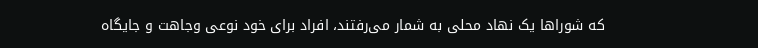که شوراها یک نهاد محلی به شمار می‌رفتند، افراد برای خود نوعی وجاهت و جایگاه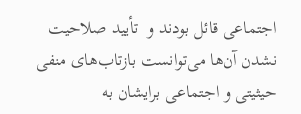اجتماعی قائل بودند و  تأیید صلاحیت نشدن آن‌ها می‌توانست بازتاب‌های منفی حیثیتی و اجتماعی برایشان به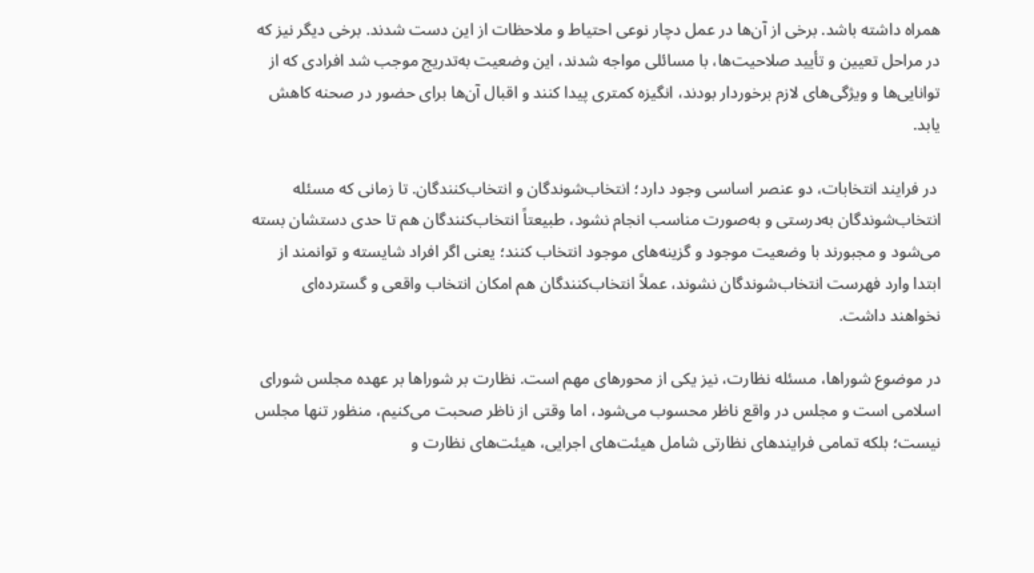همراه داشته باشد. برخی از آن‌ها در عمل دچار نوعی احتیاط و ملاحظات از این دست شدند. برخی دیگر نیز که در مراحل تعیین و تأیید صلاحیت‌ها، با مسائلی مواجه شدند، این وضعیت به‌تدریج موجب شد افرادی که از توانایی‌ها و ویژگی‌های لازم برخوردار بودند، انگیزه کمتری پیدا کنند و اقبال آن‌ها برای حضور در صحنه کاهش یابد.

 در فرایند انتخابات، دو عنصر اساسی وجود دارد؛ انتخاب‌شوندگان و انتخاب‌کنندگان. تا زمانی که مسئله انتخاب‌شوندگان به‌درستی و به‌صورت مناسب انجام نشود، طبیعتاً انتخاب‌کنندگان هم تا حدی دستشان بسته می‌شود و مجبورند با وضعیت موجود و گزینه‌های موجود انتخاب کنند؛ یعنی اگر افراد شایسته و توانمند از ابتدا وارد فهرست انتخاب‌شوندگان نشوند، عملاً انتخاب‌کنندگان هم امکان انتخاب واقعی و گسترده‌ای نخواهند داشت.

در موضوع شوراها، مسئله نظارت، نیز یکی از محورهای مهم است. نظارت بر شوراها بر عهده مجلس شورای اسلامی است و مجلس در واقع ناظر محسوب می‌شود، اما وقتی از ناظر صحبت می‌کنیم، منظور تنها مجلس نیست؛ بلکه تمامی فرایندهای نظارتی شامل هیئت‌های اجرایی، هیئت‌های نظارت و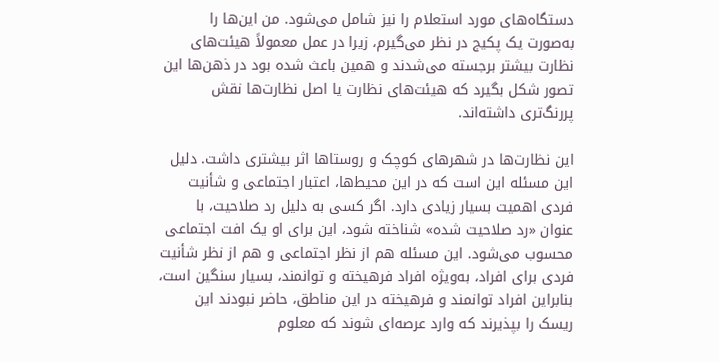دستگاه‌های مورد استعلام را نیز شامل می‌شود. من این‌ها را به‌صورت یک پکیج در نظر می‌گیرم، زیرا در عمل معمولاً هیئت‌های نظارت بیشتر برجسته می‌شدند و همین باعث شده بود در ذهن‌ها این تصور شکل بگیرد که هیئت‌های نظارت یا اصل نظارت‌ها نقش پررنگ‌تری داشته‌اند.

این نظارت‌ها در شهرهای کوچک و روستاها اثر بیشتری داشت. دلیل این مسئله این است که در این محیط‌ها، اعتبار اجتماعی و شأنیت فردی اهمیت بسیار زیادی دارد. اگر کسی به دلیل رد صلاحیت، با عنوان «رد صلاحیت شده» شناخته شود، این برای او یک افت اجتماعی محسوب می‌شود. این مسئله هم از نظر اجتماعی و هم از نظر شأنیت فردی برای افراد، به‌ویژه افراد فرهیخته و توانمند، بسیار سنگین است، بنابراین افراد توانمند و فرهیخته در این مناطق، حاضر نبودند این ریسک را بپذیرند که وارد عرصه‌ای شوند که معلوم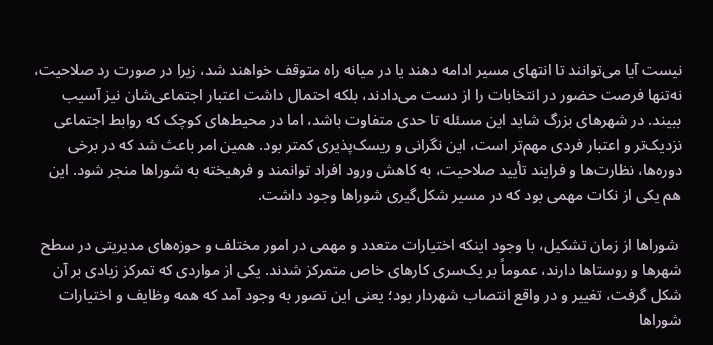نیست آیا می‌توانند تا انتهای مسیر ادامه دهند یا در میانه راه متوقف خواهند شد، زیرا در صورت رد صلاحیت، نه‌تنها فرصت حضور در انتخابات را از دست می‌دادند، بلکه احتمال داشت اعتبار اجتماعی‌شان نیز آسیب ببیند. در شهرهای بزرگ شاید این مسئله تا حدی متفاوت باشد، اما در محیط‌های کوچک که روابط اجتماعی نزدیک‌تر و اعتبار فردی مهم‌تر است، این نگرانی و ریسک‌پذیری کمتر بود. همین امر باعث شد که در برخی دوره‌ها، نظارت‌ها و فرایند تأیید صلاحیت، به کاهش ورود افراد توانمند و فرهیخته به شوراها منجر شود. این هم یکی از نکات مهمی بود که در مسیر شکل‌گیری شوراها وجود داشت.

 شوراها از زمان تشکیل، با وجود اینکه اختیارات متعدد و مهمی در امور مختلف و حوزه‌های مدیریتی در سطح شهرها و روستاها دارند، عموماً بر یک‌سری کارهای خاص متمرکز شدند. یکی از مواردی که تمرکز زیادی بر آن شکل گرفت، تغییر و در واقع انتصاب شهردار بود؛ یعنی این تصور به وجود آمد که همه وظایف و اختیارات شوراها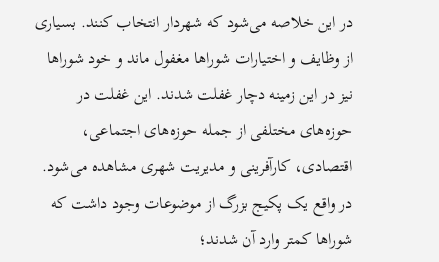در این خلاصه می‌شود که شهردار انتخاب کنند. بسیاری از وظایف و اختیارات شوراها مغفول ماند و خود شوراها نیز در این زمینه دچار غفلت شدند. این غفلت در حوزه‌های مختلفی از جمله حوزه‌های اجتماعی، اقتصادی، کارآفرینی و مدیریت شهری مشاهده می‌شود. در واقع یک پکیج بزرگ از موضوعات وجود داشت که شوراها کمتر وارد آن شدند؛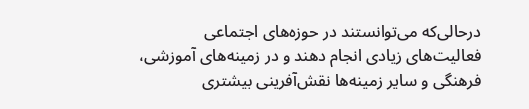درحالی‌که می‌توانستند در حوزه‌های اجتماعی فعالیت‌های زیادی انجام دهند و در زمینه‌های آموزشی، فرهنگی و سایر زمینه‌ها نقش‌آفرینی بیشتری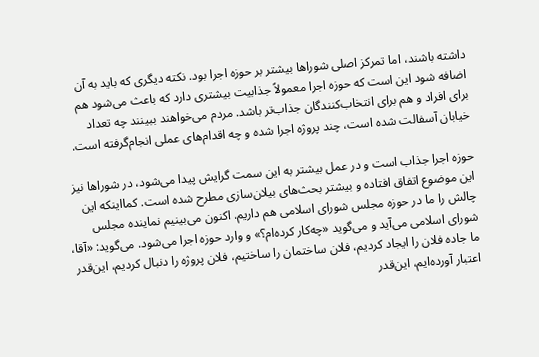داشته باشند، اما تمرکز اصلی شوراها بیشتر بر حوزه اجرا بود. نکته دیگری که باید به آن اضافه شود این است که حوزه اجرا معمولاً جذابیت بیشتری دارد که باعث می‌شود هم برای افراد و هم برای انتخاب‌کنندگان جذاب‌تر باشد. مردم می‌خواهند ببینند چه تعداد خیابان آسفالت شده است، چند پروژه اجرا شده و چه اقدام‌های عملی انجام‌گرفته است.

حوزه اجرا جذاب است و در عمل بیشتر به این سمت گرایش پیدا می‌شود، در شوراها نیز این موضوع اتفاق افتاده و بیشتر بحث‌های بیلان‌سازی مطرح شده است. کمااینکه این چالش را ما در حوزه مجلس شورای اسلامی هم داریم. اکنون می‌بینیم نماینده مجلس شورای اسلامی می‌آید و می‌گوید «چه‌کار کرده‌ام؟» و وارد حوزه اجرا می‌شود. می‌گوید: «آقا، ما جاده فلان را ایجاد کردیم، فلان ساختمان را ساختیم، فلان پروژه را دنبال کردیم، این‌قدر اعتبار آورده‌ایم، این‌قدر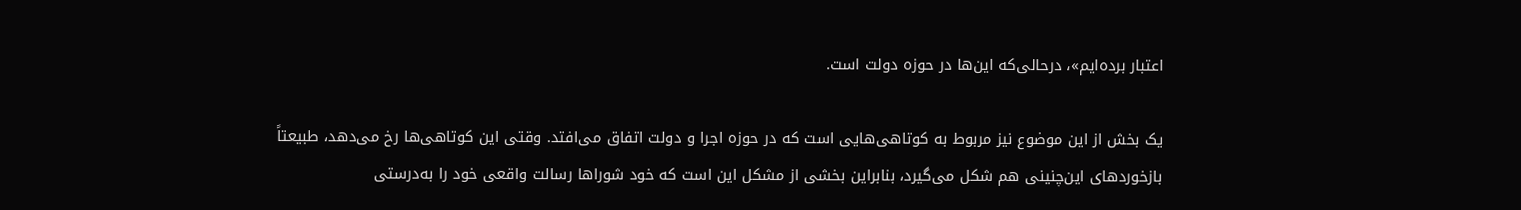اعتبار برده‌ایم»، درحالی‌که این‌ها در حوزه دولت است.

یک بخش از این موضوع نیز مربوط به کوتاهی‌هایی است که در حوزه اجرا و دولت اتفاق می‌افتد. وقتی این کوتاهی‌ها رخ می‌دهد، طبیعتاً بازخوردهای این‌چنینی هم شکل می‌گیرد، بنابراین بخشی از مشکل این است که خود شوراها رسالت واقعی خود را به‌درستی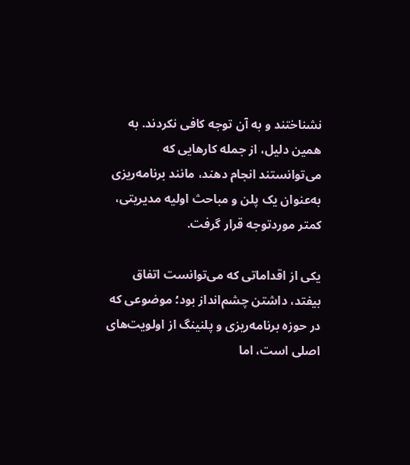نشناختند و به آن توجه کافی نکردند. به همین دلیل، از جمله کارهایی که می‌توانستند انجام دهند، مانند برنامه‌ریزی به‌عنوان یک پلن و مباحث اولیه مدیریتی، کمتر موردتوجه قرار گرفت.

یکی از اقداماتی که می‌توانست اتفاق بیفتد، داشتن چشم‌انداز بود؛ موضوعی که در حوزه برنامه‌ریزی و پلنینگ از اولویت‌های اصلی است، اما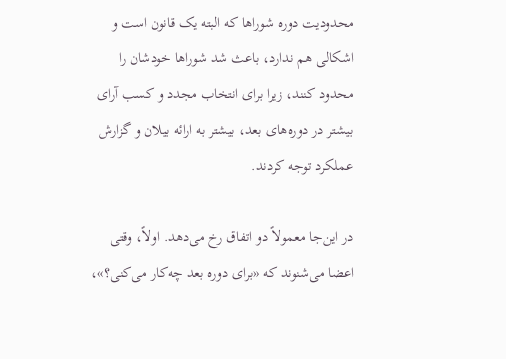محدودیت دوره شوراها که البته یک قانون است و اشکالی هم ندارد، باعث شد شوراها خودشان را محدود کنند، زیرا برای انتخاب مجدد و کسب آرای بیشتر در دوره‌های بعد، بیشتر به ارائه بیلان و گزارش عملکرد توجه کردند.

در این‌جا معمولاً دو اتفاق رخ می‌دهد. اولاً، وقتی اعضا می‌شنوند که «برای دوره بعد چه‌کار می‌کنی؟»،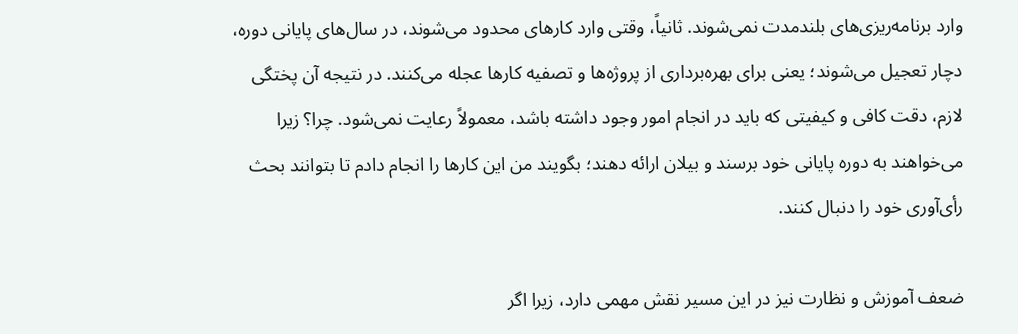وارد برنامه‌ریزی‌های بلندمدت نمی‌شوند. ثانیاً، وقتی وارد کارهای محدود می‌شوند، در سال‌های پایانی دوره، دچار تعجیل می‌شوند؛ یعنی برای بهره‌برداری از پروژه‌ها و تصفیه کارها عجله می‌کنند. در نتیجه آن پختگی لازم، دقت کافی و کیفیتی که باید در انجام امور وجود داشته باشد، معمولاً رعایت نمی‌شود. چرا؟ زیرا می‌خواهند به دوره پایانی خود برسند و بیلان ارائه دهند؛ بگویند من این کارها را انجام دادم تا بتوانند بحث رأی‌آوری خود را دنبال کنند.

ضعف آموزش و نظارت نیز در این مسیر نقش مهمی دارد، زیرا اگر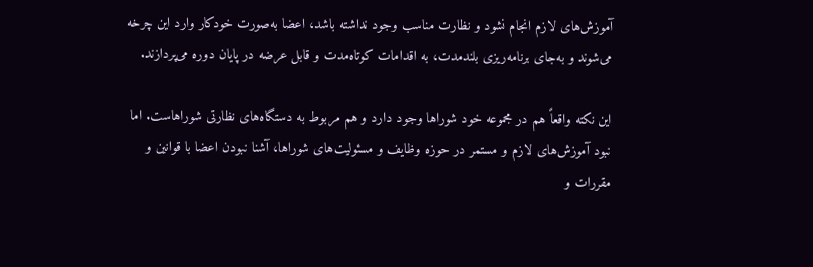آموزش‌های لازم انجام نشود و نظارت مناسب وجود نداشته باشد، اعضا به‌صورت خودکار وارد این چرخه می‌شوند و به‌جای برنامه‌ریزی بلندمدت، به اقدامات کوتاه‌مدت و قابل عرضه در پایان دوره می‌پردازند.

این نکته واقعاً هم در مجموعه خود شوراها وجود دارد و هم مربوط به دستگاه‌های نظارتی شوراهاست. اما نبود آموزش‌های لازم و مستمر در حوزه وظایف و مسئولیت‌های شوراها، آشنا نبودن اعضا با قوانین و مقررات و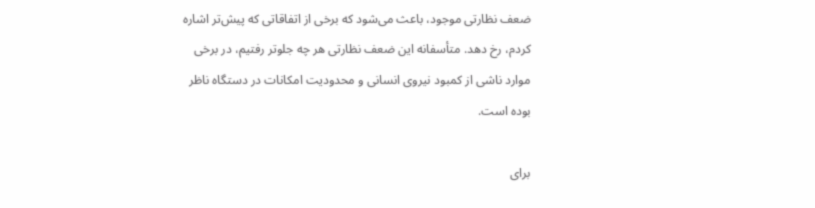ضعف نظارتی موجود، باعث می‌شود که برخی از اتفاقاتی که پیش‌تر اشاره کردم، رخ دهد. متأسفانه این ضعف نظارتی هر چه جلوتر رفتیم، در برخی موارد ناشی از کمبود نیروی انسانی و محدودیت امکانات در دستگاه ناظر بوده است.

برای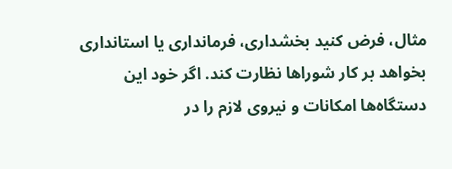مثال، فرض کنید بخشداری، فرمانداری یا استانداری بخواهد بر کار شوراها نظارت کند. اگر خود این دستگاه‌ها امکانات و نیروی لازم را در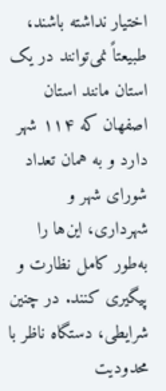اختیار نداشته باشند، طبیعتاً نمی‌توانند در یک استان مانند استان اصفهان که ۱۱۴ شهر دارد و به همان تعداد شورای شهر و شهرداری، این‌ها را به‌طور کامل نظارت و پیگیری کنند. در چنین شرایطی، دستگاه ناظر با محدودیت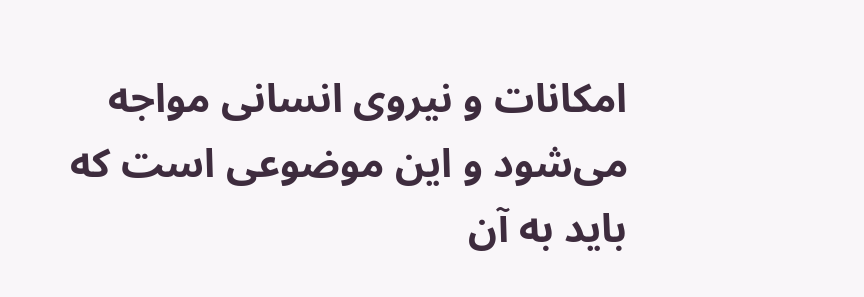امکانات و نیروی انسانی مواجه می‌شود و این موضوعی است که باید به آن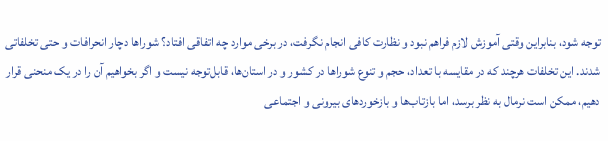توجه شود، بنابراین وقتی آموزش لازم فراهم نبود و نظارت کافی انجام نگرفت، در برخی موارد چه اتفاقی افتاد؟ شوراها دچار انحرافات و حتی تخلفاتی شدند. این تخلفات هرچند که در مقایسه با تعداد، حجم و تنوع شوراها در کشور و در استان‌ها، قابل‌توجه نیست و اگر بخواهیم آن را در یک منحنی قرار دهیم، ممکن است نرمال به نظر برسد، اما بازتاب‌ها و بازخوردهای بیرونی و اجتماعی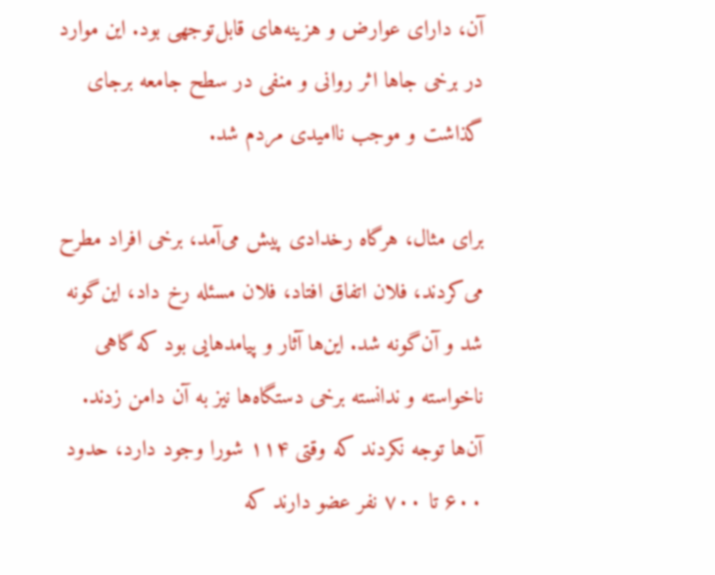آن، دارای عوارض و هزینه‌های قابل‌توجهی بود. این موارد در برخی جاها اثر روانی و منفی در سطح جامعه برجای گذاشت و موجب ناامیدی مردم شد.

برای مثال، هرگاه رخدادی پیش می‌آمد، برخی افراد مطرح می‌کردند، فلان اتفاق افتاد، فلان مسئله رخ داد، این‌گونه شد و آن‌گونه شد. این‌ها آثار و پیامدهایی بود که گاهی ناخواسته و ندانسته برخی دستگاه‌ها نیز به آن دامن زدند. آن‌ها توجه نکردند که وقتی ۱۱۴ شورا وجود دارد، حدود ۶۰۰ تا ۷۰۰ نفر عضو دارند که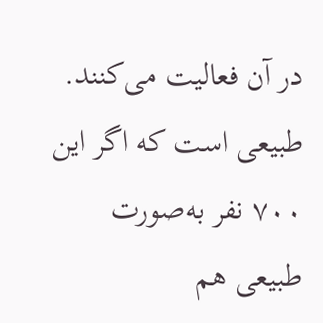در آن فعالیت می‌کنند. طبیعی است که اگر این ۷۰۰ نفر به‌صورت طبیعی هم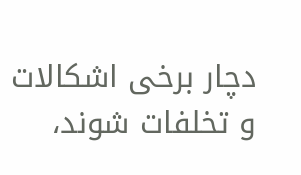دچار برخی اشکالات و تخلفات شوند،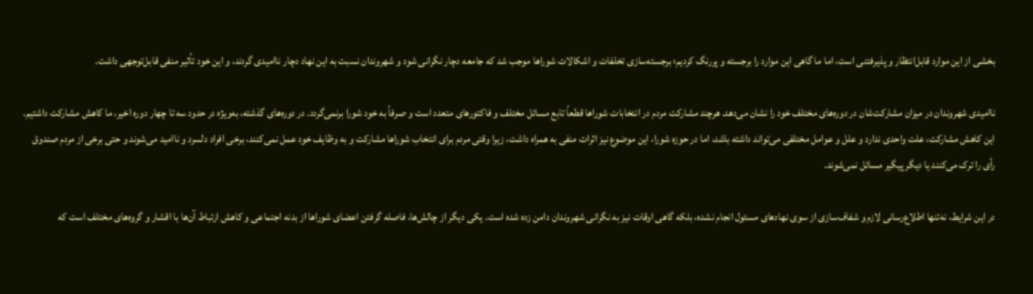بخشی از این موارد قابل‌انتظار و پذیرفتنی است، اما ما گاهی این موارد را برجسته و پررنگ کردیم؛ برجسته‌سازی تخلفات و اشکالات شوراها موجب شد که جامعه دچار نگرانی شود و شهروندان نسبت به این نهاد دچار ناامیدی گردند، و این خود تأثیر منفی قابل‌توجهی داشت.

ناامیدی شهروندان در میزان مشارکت‌شان در دوره‌های مختلف خود را نشان می‌دهد. هرچند مشارکت مردم در انتخابات شوراها قطعاً تابع مسائل مختلف و فاکتورهای متعدد است و صرفاً به خود شورا برنمی‌گردد. در دوره‌های گذشته، به‌ویژه در حدود سه تا چهار دوره اخیر، ما کاهش مشارکت داشتیم. این کاهش مشارکت، علت واحدی ندارد و علل و عوامل مختلفی می‌تواند داشته باشد، اما در حوزه شورا، این موضوع نیز اثرات منفی به همراه داشت، زیرا وقتی مردم برای انتخاب شوراها مشارکت و به وظایف خود عمل نمی‌کنند، برخی افراد دلسرد و ناامید می‌شوند و حتی برخی از مردم صندوق رأی را ترک می‌کنند یا دیگر پیگیر مسائل نمی‌شوند.

در این شرایط، نه‌تنها اطلاع‌رسانی لازم و شفاف‌سازی از سوی نهادهای مسئول انجام نشده، بلکه گاهی اوقات نیز به نگرانی شهروندان دامن زده شده است. یکی دیگر از چالش‌ها، فاصله گرفتن اعضای شوراها از بدنه اجتماعی و کاهش ارتباط آن‌ها با اقشار و گروه‌های مختلف است که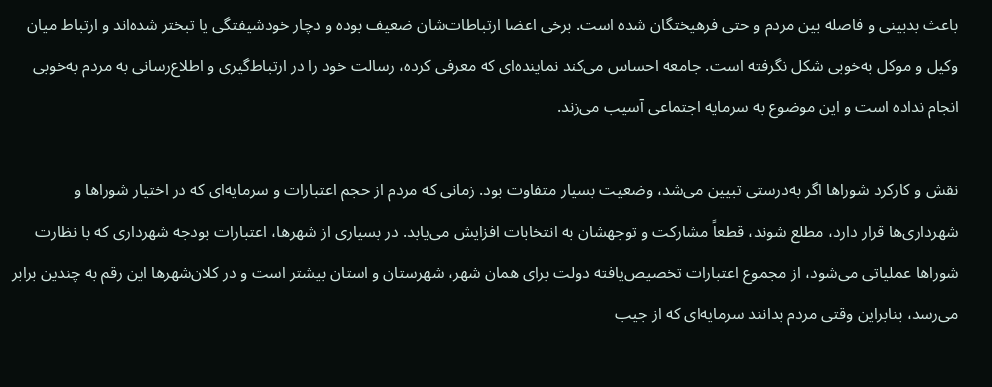باعث بدبینی و فاصله بین مردم و حتی فرهیختگان شده است. برخی اعضا ارتباطات‌شان ضعیف بوده و دچار خودشیفتگی یا تبختر شده‌اند و ارتباط میان وکیل و موکل به‌خوبی شکل نگرفته است. جامعه احساس می‌کند نماینده‌ای که معرفی کرده، رسالت خود را در ارتباط‌گیری و اطلاع‌رسانی به مردم به‌خوبی انجام نداده است و این موضوع به سرمایه اجتماعی آسیب می‌زند.

نقش و کارکرد شوراها اگر به‌درستی تبیین می‌شد، وضعیت بسیار متفاوت بود. زمانی که مردم از حجم اعتبارات و سرمایه‌ای که در اختیار شوراها و شهرداری‌ها قرار دارد، مطلع شوند، قطعاً مشارکت و توجهشان به انتخابات افزایش می‌یابد. در بسیاری از شهرها، اعتبارات بودجه شهرداری که با نظارت شوراها عملیاتی می‌شود، از مجموع اعتبارات تخصیص‌یافته دولت برای همان شهر، شهرستان و استان بیشتر است و در کلان‌شهرها این رقم به چندین برابر می‌رسد، بنابراین وقتی مردم بدانند سرمایه‌ای که از جیب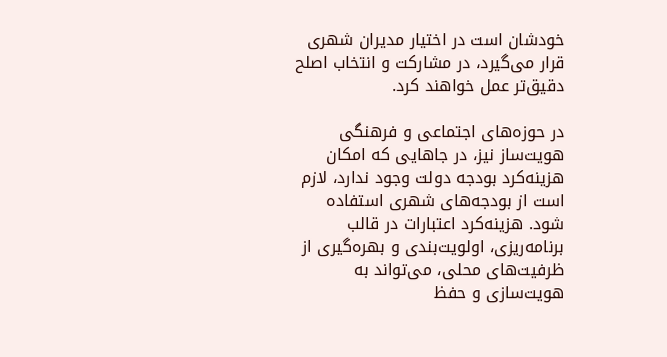خودشان است در اختیار مدیران شهری قرار می‌گیرد، در مشارکت و انتخاب اصلح دقیق‌تر عمل خواهند کرد.

در حوزه‌های اجتماعی و فرهنگی هویت‌ساز نیز، در جاهایی که امکان هزینه‌کرد بودجه دولت وجود ندارد، لازم است از بودجه‌های شهری استفاده شود. هزینه‌کرد اعتبارات در قالب برنامه‌ریزی، اولویت‌بندی و بهره‌گیری از ظرفیت‌های محلی، می‌تواند به هویت‌سازی و حفظ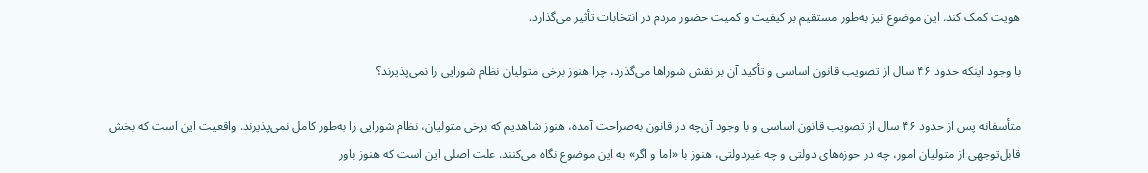هویت کمک کند. این موضوع نیز به‌طور مستقیم بر کیفیت و کمیت حضور مردم در انتخابات تأثیر می‌گذارد.

با وجود اینکه حدود ۴۶ سال از تصویب قانون اساسی و تأکید آن بر نقش شوراها می‌گذرد، چرا هنوز برخی متولیان نظام شورایی را نمی‌پذیرند؟

متأسفانه پس از حدود ۴۶ سال از تصویب قانون اساسی و با وجود آن‌چه در قانون به‌صراحت آمده، هنوز شاهدیم که برخی متولیان، نظام شورایی را به‌طور کامل نمی‌پذیرند. واقعیت این است که بخش قابل‌توجهی از متولیان امور، چه در حوزه‌های دولتی و چه غیردولتی، هنوز با «اما و اگر» به این موضوع نگاه می‌کنند. علت اصلی این است که هنوز باور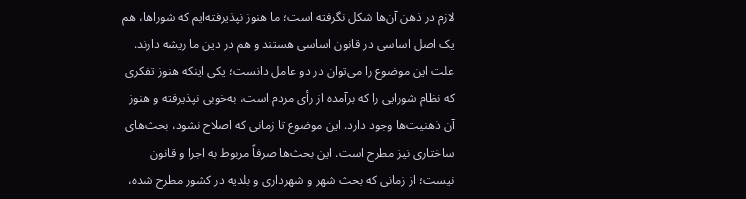لازم در ذهن آن‌ها شکل نگرفته است؛ ما هنوز نپذیرفته‌ایم که شوراها، هم یک اصل اساسی در قانون اساسی هستند و هم در دین ما ریشه دارند. علت این موضوع را می‌توان در دو عامل دانست؛ یکی اینکه هنوز تفکری که نظام شورایی را که برآمده از رأی مردم است، به‌خوبی نپذیرفته و هنوز آن ذهنیت‌ها وجود دارد. این موضوع تا زمانی که اصلاح نشود، بحث‌های ساختاری نیز مطرح است. این بحث‌ها صرفاً مربوط به اجرا و قانون نیست؛ از زمانی که بحث شهر و شهرداری و بلدیه در کشور مطرح شده،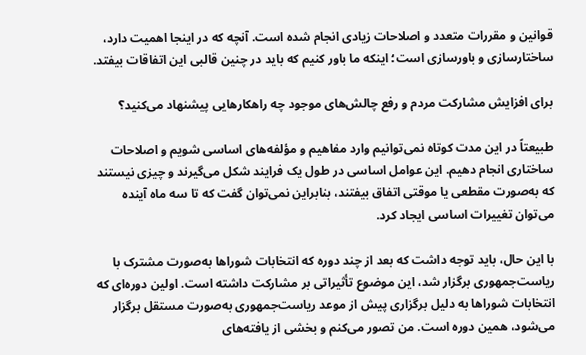قوانین و مقررات متعدد و اصلاحات زیادی انجام شده است. آنچه که در اینجا اهمیت دارد، ساختارسازی و باورسازی است؛ اینکه ما باور کنیم که باید در چنین قالبی این اتفاقات بیفتد.

برای افزایش مشارکت مردم و رفع چالش‌های موجود چه راهکارهایی پیشنهاد می‌کنید؟

طبیعتاً در این مدت کوتاه نمی‌توانیم وارد مفاهیم و مؤلفه‌های اساسی شویم و اصلاحات ساختاری انجام دهیم. این عوامل اساسی در طول یک فرایند شکل می‌گیرند و چیزی نیستند که به‌صورت مقطعی یا موقتی اتفاق بیفتند، بنابراین نمی‌توان گفت که تا سه ماه آینده می‌توان تغییرات اساسی ایجاد کرد.

با این حال، باید توجه داشت که بعد از چند دوره که انتخابات شوراها به‌صورت مشترک با ریاست‌جمهوری برگزار شد، این موضوع تأثیراتی بر مشارکت داشته است. اولین دوره‌ای که انتخابات شوراها به دلیل برگزاری پیش از موعد ریاست‌جمهوری به‌صورت مستقل برگزار می‌شود، همین دوره است. من تصور می‌کنم و بخشی از یافته‌های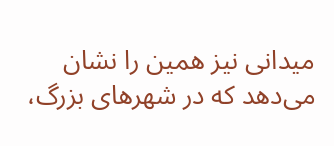میدانی نیز همین را نشان می‌دهد که در شهرهای بزرگ،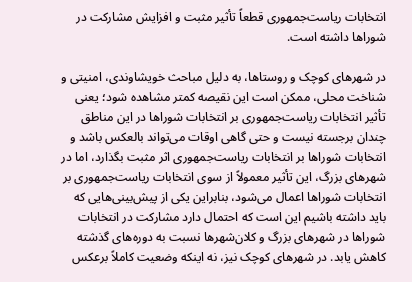انتخابات ریاست‌جمهوری قطعاً تأثیر مثبت و افزایش مشارکت در شوراها داشته است.

در شهرهای کوچک و روستاها، به دلیل مباحث خویشاوندی، امنیتی و شناخت محلی، ممکن است این نقیصه کمتر مشاهده شود؛ یعنی تأثیر انتخابات ریاست‌جمهوری بر انتخابات شوراها در این مناطق چندان برجسته نیست و حتی گاهی اوقات می‌تواند بالعکس باشد و انتخابات شوراها بر انتخابات ریاست‌جمهوری اثر مثبت بگذارد، اما در شهرهای بزرگ، این تأثیر معمولاً از سوی انتخابات ریاست‌جمهوری بر انتخابات شوراها اعمال می‌شود، بنابراین یکی از پیش‌بینی‌هایی که باید داشته باشیم این است که احتمال دارد مشارکت در انتخابات شوراها در شهرهای بزرگ و کلان‌شهرها نسبت به دوره‌های گذشته کاهش یابد. در شهرهای کوچک نیز، نه اینکه وضعیت کاملاً برعکس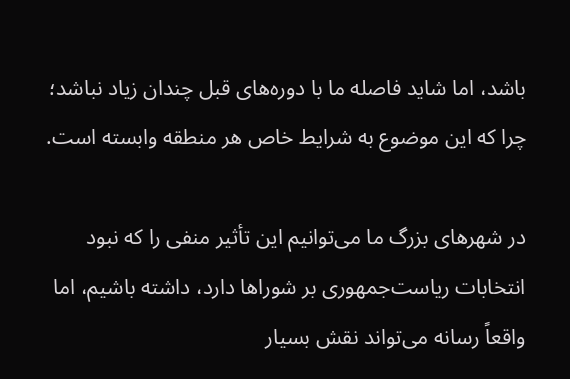باشد، اما شاید فاصله ما با دوره‌های قبل چندان زیاد نباشد؛ چرا که این موضوع به شرایط خاص هر منطقه وابسته است.

در شهرهای بزرگ ما می‌توانیم این تأثیر منفی را که نبود انتخابات ریاست‌جمهوری بر شوراها دارد، داشته باشیم، اما واقعاً رسانه می‌تواند نقش بسیار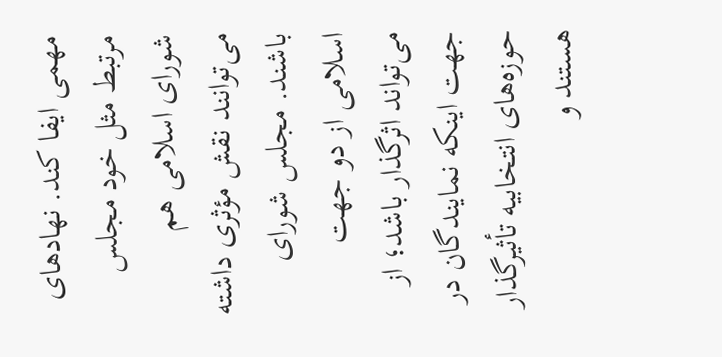مهمی ایفا کند. نهادهای مرتبط مثل خود مجلس شورای اسلامی هم می‌توانند نقش مؤثری داشته باشند. مجلس شورای اسلامی از دو جهت می‌تواند اثرگذار باشد؛ از جهت اینکه نمایندگان در حوزه‌های انتخابیه تأثیرگذار هستند و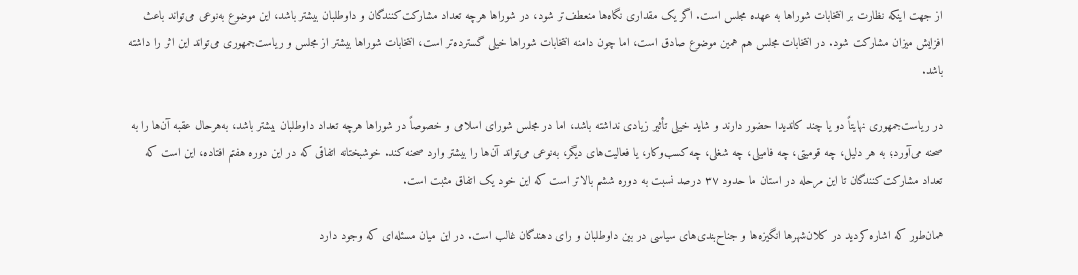از جهت اینکه نظارت بر انتخابات شوراها به عهده مجلس است. اگر یک مقداری نگاه‌ها منعطف‌تر شود، در شوراها هرچه تعداد مشارکت‌کنندگان و داوطلبان بیشتر باشد، این موضوع به‌نوعی می‌تواند باعث افزایش میزان مشارکت شود. در انتخابات مجلس هم همین موضوع صادق است، اما چون دامنه انتخابات شوراها خیلی گسترده‌تر است، انتخابات شوراها بیشتر از مجلس و ریاست‌جمهوری می‌تواند این اثر را داشته باشد.

در ریاست‌جمهوری نهایتاً دو یا چند کاندیدا حضور دارند و شاید خیلی تأثیر زیادی نداشته باشد، اما در مجلس شورای اسلامی و خصوصاً در شوراها هرچه تعداد داوطلبان بیشتر باشد، به‌هرحال عقبه آن‌ها را به صحنه می‌آورد؛ به هر دلیل، چه قومیتی، چه فامیلی، چه شغلی، چه کسب‌وکار، یا فعالیت‌های دیگر، به‌نوعی می‌تواند آن‌ها را بیشتر وارد صحنه کند. خوشبختانه اتفاقی که در این دوره هفتم افتاده، این است که تعداد مشارکت‌کنندگان تا این مرحله در استان ما حدود ۳۷ درصد نسبت به دوره ششم بالاتر است که این خود یک اتفاق مثبت است.

همان‌طور که اشاره کردید در کلان‌شهرها انگیزه‌ها و جناح‌بندی‌های سیاسی در بین داوطلبان و رای دهندگان غالب است. در این میان مسئله‌ای که وجود دارد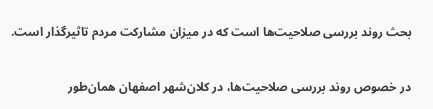بحث روند بررسی صلاحیت‌ها است که در میزان مشارکت مردم تاثیرگذار است.

در خصوص روند بررسی صلاحیت‌ها، در کلان‌شهر اصفهان همان‌طور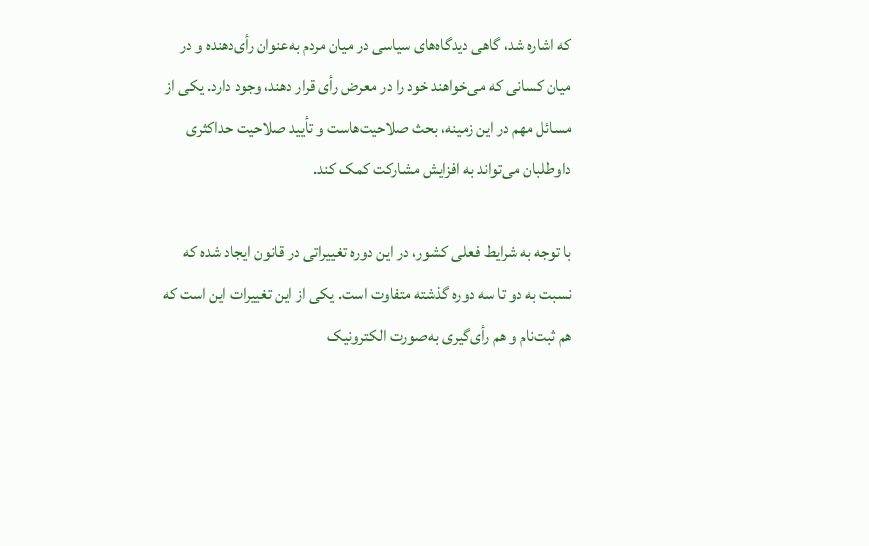که اشاره شد، گاهی دیدگاه‌های سیاسی در میان مردم به‌عنوان رأی‌دهنده و در میان کسانی که می‌خواهند خود را در معرض رأی قرار دهند، وجود دارد. یکی از مسائل مهم در این زمینه، بحث صلاحیت‌هاست و تأیید صلاحیت حداکثری داوطلبان می‌تواند به افزایش مشارکت کمک کند.

با توجه به شرایط فعلی کشور، در این دوره تغییراتی در قانون ایجاد شده که نسبت به دو تا سه دوره گذشته متفاوت است. یکی از این تغییرات این است که هم ثبت‌نام و هم رأی‌گیری به‌صورت الکترونیک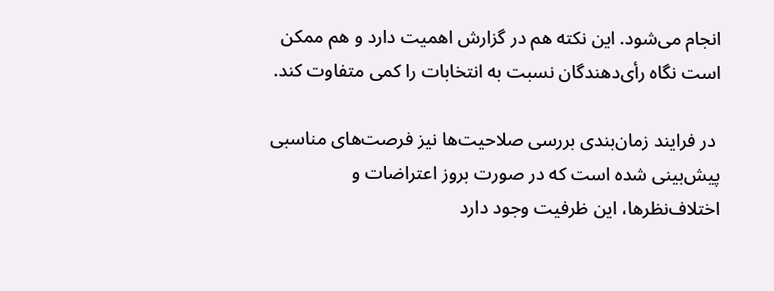انجام می‌شود. این نکته هم در گزارش اهمیت دارد و هم ممکن است نگاه رأی‌دهندگان نسبت به انتخابات را کمی متفاوت کند.

 در فرایند زمان‌بندی بررسی صلاحیت‌ها نیز فرصت‌های مناسبی پیش‌بینی شده است که در صورت بروز اعتراضات و اختلاف‌نظرها، این ظرفیت وجود دارد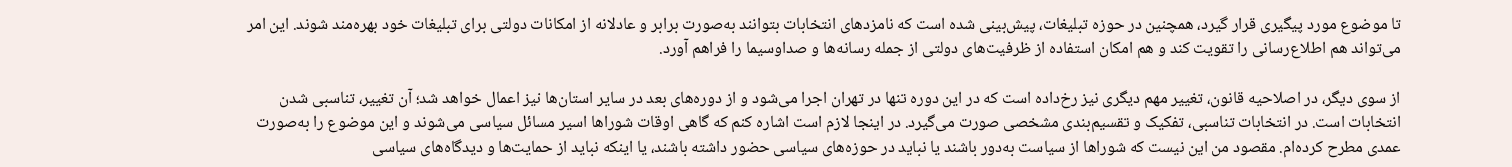تا موضوع مورد پیگیری قرار گیرد، همچنین در حوزه تبلیغات، پیش‌بینی شده است که نامزدهای انتخابات بتوانند به‌صورت برابر و عادلانه از امکانات دولتی برای تبلیغات خود بهره‌مند شوند. این امر می‌تواند هم اطلاع‌رسانی را تقویت کند و هم امکان استفاده از ظرفیت‌های دولتی از جمله رسانه‌ها و صداوسیما را فراهم آورد.

از سوی دیگر، در اصلاحیه قانون، تغییر مهم دیگری نیز رخ‌داده است که در این دوره تنها در تهران اجرا می‌شود و از دوره‌های بعد در سایر استان‌ها نیز اعمال خواهد شد؛ آن تغییر، تناسبی شدن انتخابات است. در انتخابات تناسبی، تفکیک و تقسیم‌بندی مشخصی صورت می‌گیرد. در اینجا لازم است اشاره کنم که گاهی اوقات شوراها اسیر مسائل سیاسی می‌شوند و این موضوع را به‌صورت عمدی مطرح کرده‌ام. مقصود من این نیست که شوراها از سیاست به‌دور باشند یا نباید در حوزه‌های سیاسی حضور داشته باشند، یا اینکه نباید از حمایت‌ها و دیدگاه‌های سیاسی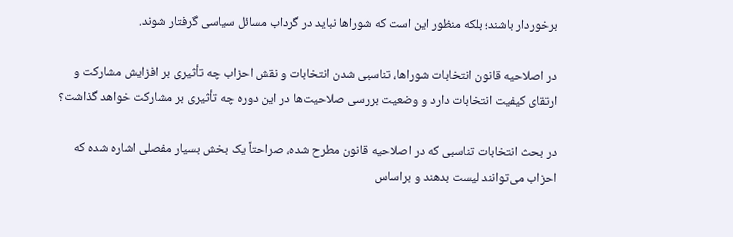برخوردار باشند؛ بلکه منظور این است که شوراها نباید در گرداب مسائل سیاسی گرفتار شوند.

در اصلاحیه قانون انتخابات شوراها، تناسبی شدن انتخابات و نقش احزاب چه تأثیری بر افزایش مشارکت و ارتقای کیفیت انتخابات دارد و وضعیت بررسی صلاحیت‌ها در این دوره چه تأثیری بر مشارکت خواهد گذاشت؟

در بحث انتخابات تناسبی که در اصلاحیه قانون مطرح شده، صراحتاً یک بخش بسیار مفصلی اشاره شده که احزاب می‌توانند لیست بدهند و براساس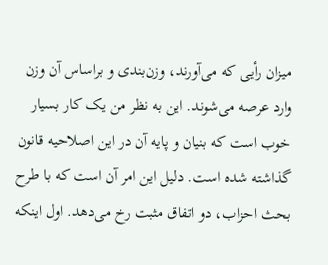میزان رأیی که می‌آورند، وزن‌بندی و براساس آن وزن وارد عرصه می‌شوند. این به نظر من یک کار بسیار خوب است که بنیان و پایه آن در این اصلاحیه قانون گذاشته شده است. دلیل این امر آن است که با طرح بحث احزاب، دو اتفاق مثبت رخ می‌دهد. اول اینکه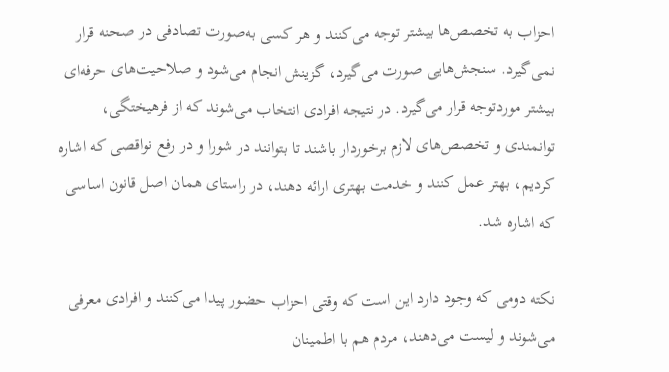احزاب به تخصص‌ها بیشتر توجه می‌کنند و هر کسی به‌صورت تصادفی در صحنه قرار نمی‌گیرد. سنجش‌هایی صورت می‌گیرد، گزینش انجام می‌شود و صلاحیت‌های حرفه‌ای بیشتر موردتوجه قرار می‌گیرد. در نتیجه افرادی انتخاب می‌شوند که از فرهیختگی، توانمندی و تخصص‌های لازم برخوردار باشند تا بتوانند در شورا و در رفع نواقصی که اشاره کردیم، بهتر عمل کنند و خدمت بهتری ارائه دهند، در راستای همان اصل قانون اساسی که اشاره شد.

نکته دومی که وجود دارد این است که وقتی احزاب حضور پیدا می‌کنند و افرادی معرفی می‌شوند و لیست می‌دهند، مردم هم با اطمینان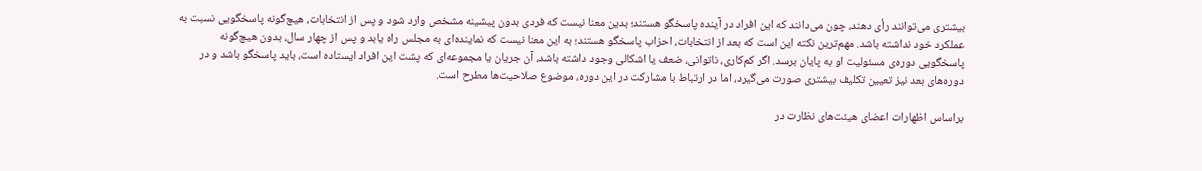بیشتری می‌توانند رأی دهند، چون می‌دانند که این افراد در آینده پاسخگو هستند؛ بدین معنا نیست که فردی بدون پیشینه مشخص وارد شود و پس از انتخابات، هیچ‌گونه پاسخگویی نسبت به عملکرد خود نداشته باشد. مهم‌ترین نکته این است که بعد از انتخابات، احزاب پاسخگو هستند؛ به این معنا نیست که نماینده‌ای به مجلس راه یابد و پس از چهار سال، بدون هیچ‌گونه پاسخگویی دوره‌ی مسئولیت او به پایان برسد. اگر کم‌کاری، ناتوانی، ضعف یا اشکالی وجود داشته باشد، آن جریان یا مجموعه‌ای که پشت این افراد ایستاده است، باید پاسخگو باشد و در دوره‌های بعد نیز تعیین تکلیف بیشتری صورت می‌گیرد، اما در ارتباط با مشارکت در این دوره، موضوع صلاحیت‌ها مطرح است.

براساس اظهارات اعضای هیئت‌های نظارت در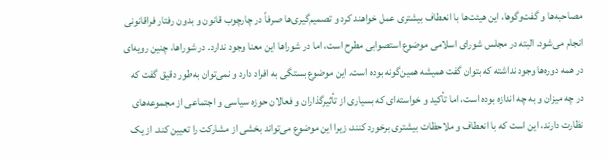مصاحبه‌ها و گفت‌وگوها، این هیئت‌ها با انعطاف بیشتری عمل خواهند کرد و تصمیم‌گیری‌ها صرفاً در چارچوب قانون و بدون رفتار فراقانونی انجام می‌شود. البته در مجلس شورای اسلامی موضوع استصوابی مطرح است، اما در شوراها این معنا وجود ندارد. در شوراها، چنین رویه‌ای در همه دوره‌ها وجود نداشته که بتوان گفت همیشه همین‌گونه بوده است. این موضوع بستگی به افراد دارد و نمی‌توان به‌طور دقیق گفت که در چه میزان و به چه اندازه بوده است، اما تأکید و خواسته‌ای که بسیاری از تأثیرگذاران و فعالان حوزه سیاسی و اجتماعی از مجموعه‌های نظارت دارند، این است که با انعطاف و ملاحظات بیشتری برخورد کنند، زیرا این موضوع می‌تواند بخشی از مشارکت را تعیین کند. از یک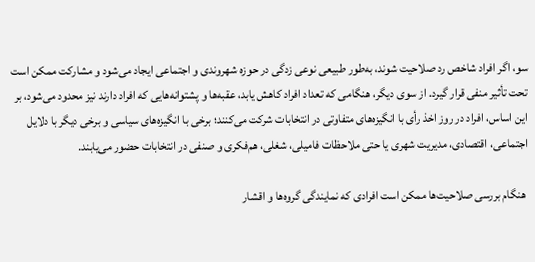سو، اگر افراد شاخص رد صلاحیت شوند، به‌طور طبیعی نوعی زدگی در حوزه شهروندی و اجتماعی ایجاد می‌شود و مشارکت ممکن است تحت تأثیر منفی قرار گیرد. از سوی دیگر، هنگامی که تعداد افراد کاهش یابد، عقبه‌ها و پشتوانه‌هایی که افراد دارند نیز محدود می‌شود، بر این اساس، افراد در روز اخذ رأی با انگیزه‌های متفاوتی در انتخابات شرکت می‌کنند؛ برخی با انگیزه‌های سیاسی و برخی دیگر با دلایل اجتماعی، اقتصادی، مدیریت شهری یا حتی ملاحظات فامیلی، شغلی، هم‌فکری و صنفی در انتخابات حضور می‌یابند.

 هنگام بررسی صلاحیت‌ها ممکن است افرادی که نمایندگی گروه‌ها و اقشار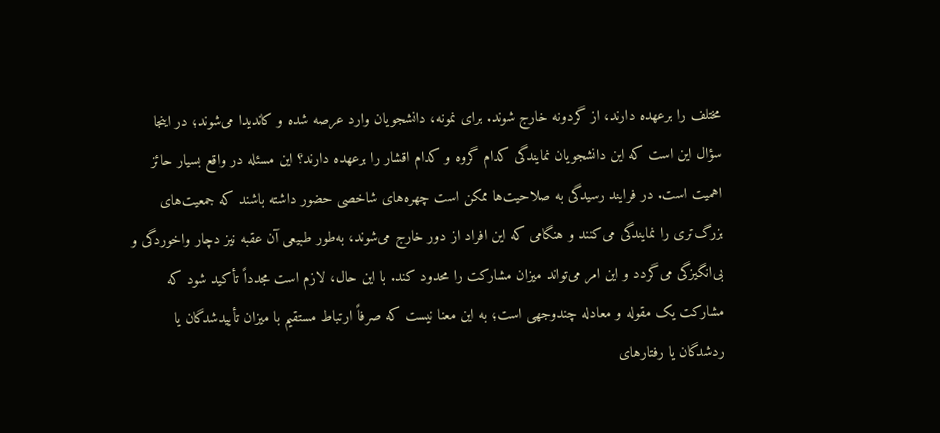مختلف را برعهده دارند، از گردونه خارج شوند. برای نمونه، دانشجویان وارد عرصه شده و کاندیدا می‌شوند؛ در اینجا سؤال این است که این دانشجویان نمایندگی کدام گروه و کدام اقشار را برعهده دارند؟ این مسئله در واقع بسیار حائز اهمیت است. در فرایند رسیدگی به صلاحیت‌ها ممکن است چهره‌های شاخصی حضور داشته باشند که جمعیت‌های بزرگ‌تری را نمایندگی می‌کنند و هنگامی که این افراد از دور خارج می‌شوند، به‌طور طبیعی آن عقبه نیز دچار واخوردگی و بی‌انگیزگی می‌گردد و این امر می‌تواند میزان مشارکت را محدود کند. با این‌ حال، لازم است مجدداً تأکید شود که مشارکت یک مقوله و معادله چندوجهی است؛ به این معنا نیست که صرفاً ارتباط مستقیم با میزان تأییدشدگان یا ردشدگان یا رفتارهای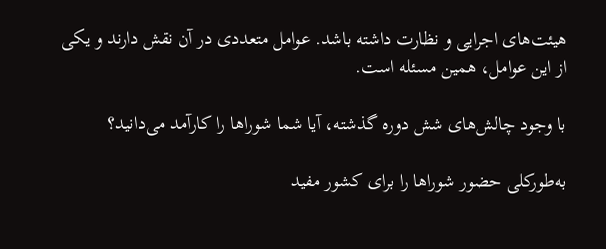هیئت‌های اجرایی و نظارت داشته باشد. عوامل متعددی در آن نقش دارند و یکی از این عوامل، همین مسئله است.

با وجود چالش‌های شش دوره گذشته، آیا شما شوراها را کارآمد می‌دانید؟

به‌طورکلی حضور شوراها را برای کشور مفید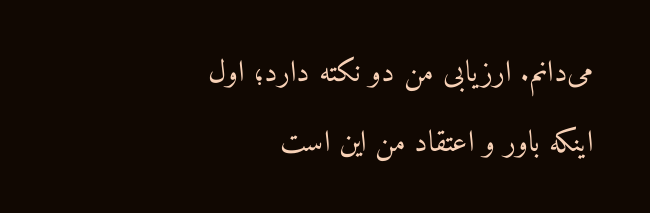می‌دانم. ارزیابی من دو نکته دارد؛ اول اینکه باور و اعتقاد من این است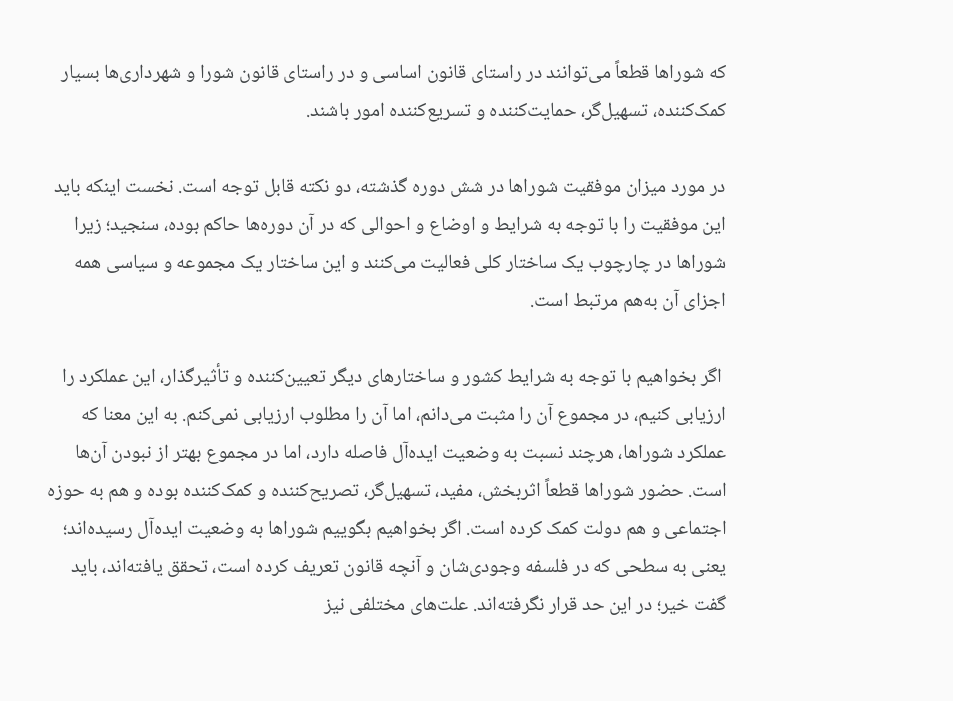که شوراها قطعاً می‌توانند در راستای قانون اساسی و در راستای قانون شورا و شهرداری‌ها بسیار کمک‌کننده، تسهیل‌گر، حمایت‌کننده و تسریع‌کننده امور باشند.

در مورد میزان موفقیت شوراها در شش دوره گذشته، دو نکته قابل توجه است. نخست اینکه باید این موفقیت را با توجه به شرایط و اوضاع و احوالی که در آن دوره‌ها حاکم بوده، سنجید؛ زیرا شوراها در چارچوب یک ساختار کلی فعالیت می‌کنند و این ساختار یک مجموعه و سیاسی همه اجزای آن به‌هم مرتبط است.

 اگر بخواهیم با توجه به شرایط کشور و ساختارهای دیگر تعیین‌کننده و تأثیرگذار، این عملکرد را ارزیابی کنیم، در مجموع آن را مثبت می‌دانم، اما آن را مطلوب ارزیابی نمی‌کنم. به این معنا که عملکرد شوراها، هرچند نسبت به وضعیت ایده‌آل فاصله دارد، اما در مجموع بهتر از نبودن آن‌ها است. حضور شوراها قطعاً اثربخش، مفید، تسهیل‌گر، تصریح‌کننده و کمک‌کننده بوده و هم به حوزه اجتماعی و هم دولت کمک کرده است. اگر بخواهیم بگوییم شوراها به وضعیت ایده‌آل رسیده‌اند؛ یعنی به سطحی که در فلسفه وجودی‌شان و آنچه قانون تعریف کرده است، تحقق یافته‌اند، باید گفت خیر؛ در این حد قرار نگرفته‌اند. علت‌های مختلفی نیز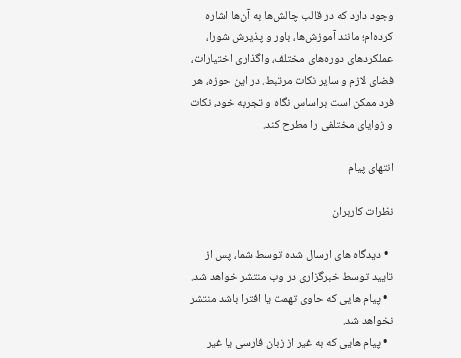وجود دارد که در قالب چالش‌ها به آن‌ها اشاره کرده‌ام؛ مانند آموزش‌ها، باور و پذیرش شورا، عملکردهای دوره‌های مختلف، واگذاری اختیارات، فضای لازم و سایر نکات مرتبط. در این حوزه، هر فرد ممکن است براساس نگاه و تجربه خود، نکات و زوایای مختلفی را مطرح کند.

انتهای پیام

نظرات کاربران

  • دیدگاه های ارسال شده توسط شما، پس از تایید توسط خبرگزاری در وب منتشر خواهد شد.
  • پیام هایی که حاوی تهمت یا افترا باشد منتشر نخواهد شد.
  • پیام هایی که به غیر از زبان فارسی یا غیر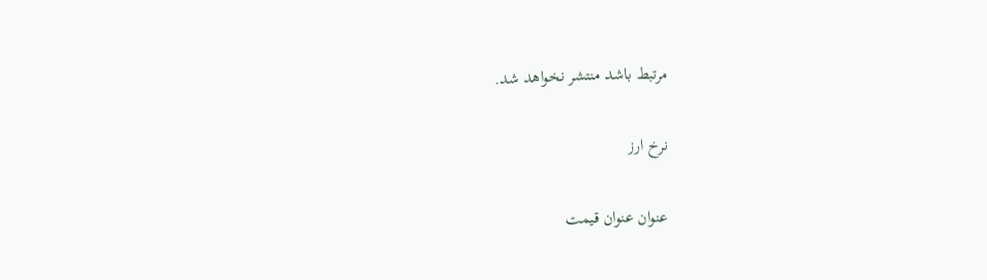مرتبط باشد منتشر نخواهد شد.

نرخ ارز

عنوان عنوان قیمت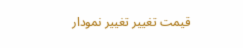قیمت تغییر تغییر نمودار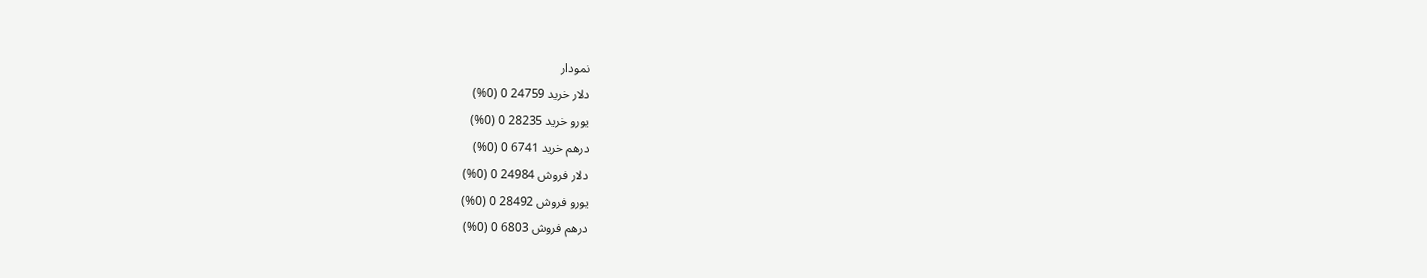نمودار
دلار خرید 24759 0 (0%)
یورو خرید 28235 0 (0%)
درهم خرید 6741 0 (0%)
دلار فروش 24984 0 (0%)
یورو فروش 28492 0 (0%)
درهم فروش 6803 0 (0%)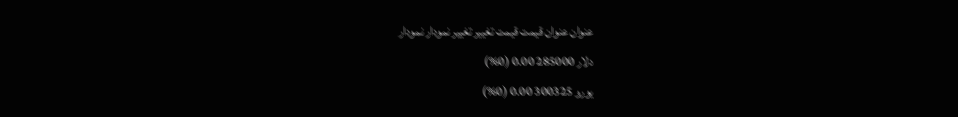عنوان عنوان قیمت قیمت تغییر تغییر نمودار نمودار
دلار 285000 0.00 (0%)
یورو 300325 0.00 (0%)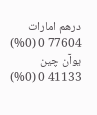درهم امارات 77604 0 (0%)
یوآن چین 41133 0 (0%)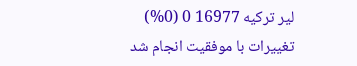لیر ترکیه 16977 0 (0%)
تغییرات با موفقیت انجام شد